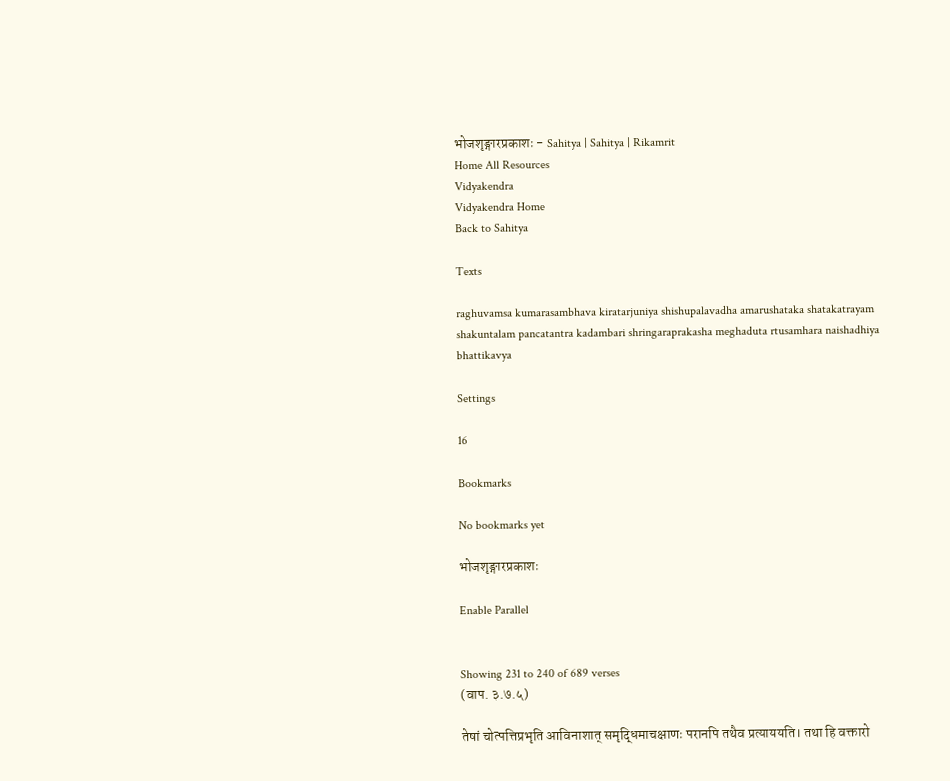भोजशृङ्गारप्रकाशः - Sahitya | Sahitya | Rikamrit
Home All Resources
Vidyakendra
Vidyakendra Home
Back to Sahitya

Texts

raghuvamsa kumarasambhava kiratarjuniya shishupalavadha amarushataka shatakatrayam shakuntalam pancatantra kadambari shringaraprakasha meghaduta rtusamhara naishadhiya bhattikavya

Settings

16

Bookmarks

No bookmarks yet

भोजशृङ्गारप्रकाशः

Enable Parallel


Showing 231 to 240 of 689 verses
(वाप. ३.७.५)

तेषां चोत्पत्तिप्रभृति आविनाशात् समृद्धिमाचक्षाणः परानपि तथैव प्रत्याययति। तथा हि वक्तारो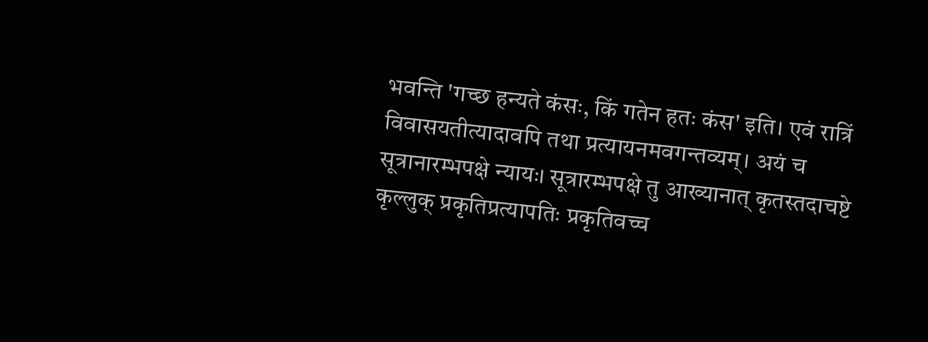भवन्ति 'गच्छ हन्यते कंसः, किं गतेन हतः कंस' इति। एवं रात्रिं विवासयतीत्यादावपि तथा प्रत्यायनमवगन्तव्यम्। अयं च सूत्रानारम्भपक्षे न्यायः। सूत्रारम्भपक्षे तु आख्यानात् कृतस्तदाचष्टे कृल्लुक् प्रकृतिप्रत्यापतिः प्रकृतिवच्च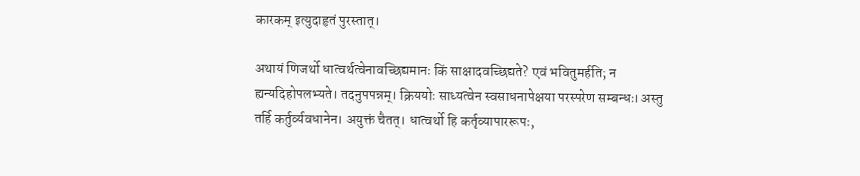कारकम् इत्युदाहृतं पुरस्तात्।

अथायं णिजर्थो धात्वर्थत्वेनावच्छिद्यमानः किं साक्षादवच्छिद्यते? एवं भवितुमर्हति; न ह्यन्यदिहोपलभ्यते। तदनुपपन्नम्। क्रिययोः साध्यत्वेन स्वसाधनापेक्षया परस्परेण सम्बन्धः। अस्तु तर्हि कर्तुर्व्यवधानेन। अयुक्तं चैतत्। धात्वर्थो हि कर्तृव्यापाररूपः,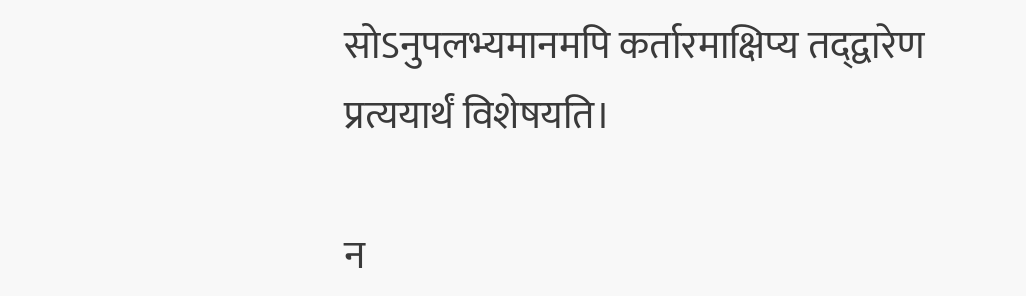सोऽनुपलभ्यमानमपि कर्तारमाक्षिप्य तद्‍द्वारेण प्रत्ययार्थं विशेषयति।

न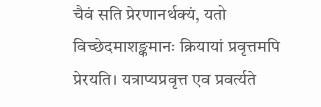चैवं सति प्रेरणानर्थक्यं, यतो विच्छेदमाशङ्कमानः क्रियायां प्रवृत्तमपि प्रेरयति। यत्राप्यप्रवृत्त एव प्रवर्त्यते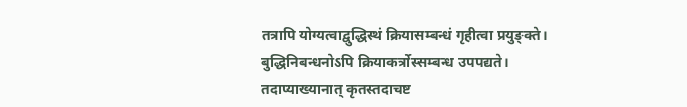तत्रापि योग्यत्वाद्व‍ुद्धिस्थं क्रियासम्बन्धं गृहीत्वा प्रयुङ्क्ते। बुद्धिनिबन्धनोऽपि क्रियाकर्त्रोस्सम्बन्ध उपपद्यते। तदाप्याख्यानात् कृतस्तदाचष्ट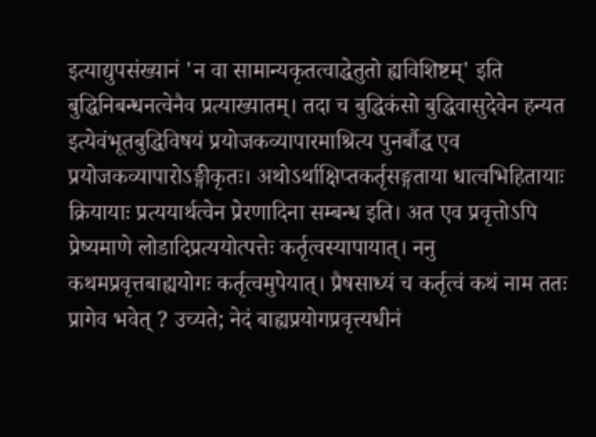इत्याद्युपसंख्यानं 'न वा सामान्यकृतत्वाद्धेतुतो ह्यविशिष्टम्' इति बुद्धिनिबन्धनत्वेनैव प्रत्याख्यातम्। तदा च बुद्धिकंसो बुद्धिवासुदेवेन हन्यत इत्येवंभूतबुद्धिविषयं प्रयोजकव्यापारमाश्रित्य पुनर्बौद्ध एव प्रयोजकव्यापारोऽङ्गीकृतः। अथोऽर्थाक्षिप्तकर्तृसङ्गताया धात्वभिहितायाः क्रियायाः प्रत्ययार्थत्वेन प्रेरणादिना सम्बन्ध इति। अत एव प्रवृत्तोऽपि प्रेष्यमाणे लोडादिप्रत्ययोत्पत्तेः कर्तृत्वस्यापायात्। ननु कथमप्रवृत्तबाह्ययोगः कर्तृत्वमुपेयात्। प्रैषसाध्यं च कर्तृत्वं कथं नाम ततः प्रागेव भवेत् ? उच्यते; नेदं बाह्यप्रयोगप्रवृत्त्यधीनं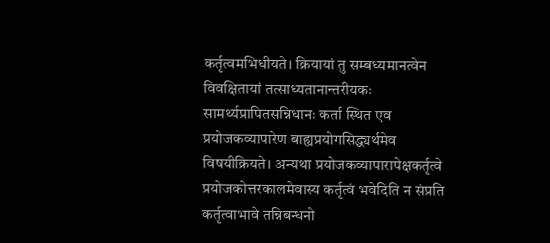कर्तृत्वमभिधीयते। क्रियायां तु सम्बध्यमानत्वेन विवक्षितायां तत्साध्यतानान्तरीयकः सामर्थ्यप्रापितसन्निधानः कर्ता स्थित एव प्रयोजकव्यापारेण बाह्यप्रयोगसिद्ध्यर्थमेव विषयीक्रियते। अन्यथा प्रयोजकव्यापारापेक्षकर्तृत्वे प्रयोजकोत्तरकालमेवास्य कर्तृत्वं भवेदिति न संप्रति कर्तृत्वाभावे तन्निबन्धनो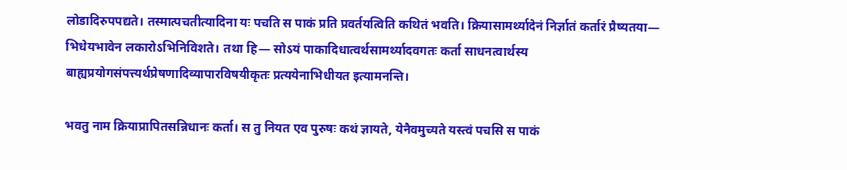लोडादिरुपपद्यते। तस्मात्पचतीत्यादिना यः पचति स पाकं प्रति प्रवर्तयत्विति कथितं भवति। क्रियासामर्थ्यादेनं निर्ज्ञातं कर्तारं प्रैष्यतया— भिधेयभावेन लकारोऽभिनिविशते। तथा हि— सोऽयं पाकादिधात्वर्थसामर्थ्यादवगतः कर्ता साधनत्वार्थस्य बाह्यप्रयोगसंपत्त्यर्थप्रेषणादिव्यापारविषयीकृतः प्रत्ययेनाभिधीयत इत्यामनन्ति।

भवतु नाम क्रियाप्रापितसन्निधानः कर्ता। स तु नियत एव पुरुषः कथं ज्ञायते, येनैवमुच्यते यस्त्वं पचसि स पाकं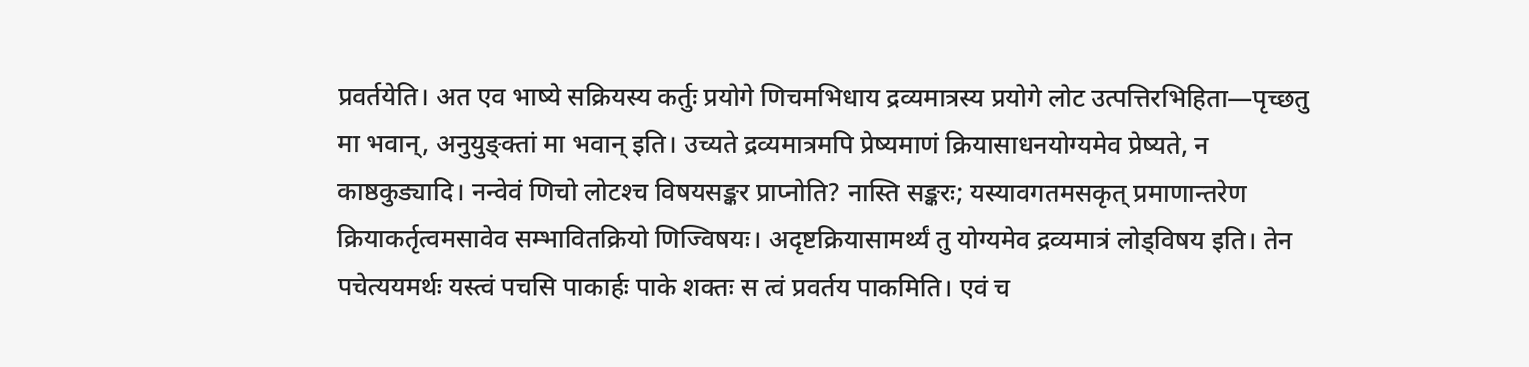प्रवर्तयेति। अत एव भाष्ये सक्रियस्य कर्तुः प्रयोगे णिचमभिधाय द्रव्यमात्रस्य प्रयोगे लोट उत्पत्तिरभिहिता—पृच्छतु मा भवान्, अनुयुङ्क्तां मा भवान् इति। उच्यते द्रव्यमात्रमपि प्रेष्यमाणं क्रियासाधनयोग्यमेव प्रेष्यते, न काष्ठकुड्यादि। नन्वेवं णिचो लोटश्‍च विषयसङ्कर प्राप्‍नोति? नास्ति सङ्करः; यस्यावगतमसकृत् प्रमाणान्तरेण क्रियाकर्तृत्वमसावेव सम्भावितक्रियो णिज्विषयः। अदृष्टक्रियासामर्थ्यं तु योग्यमेव द्रव्यमात्रं लोड्‍‌विषय इति। तेन पचेत्ययमर्थः यस्त्वं पचसि पाकार्हः पाके शक्तः स त्वं प्रवर्तय पाकमिति। एवं च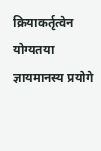क्रियाकर्तृत्वेन योग्यतया ज्ञायमानस्य प्रयोगे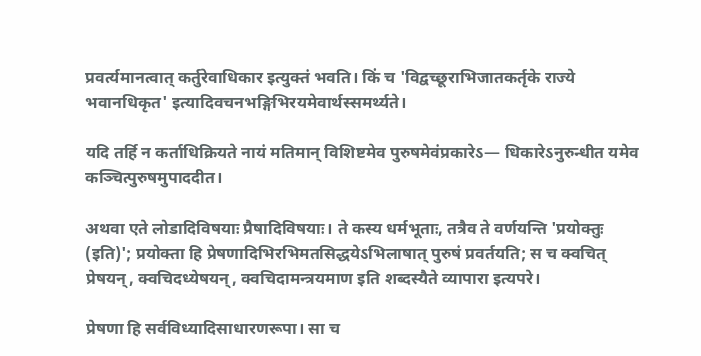प्रवर्त्यमानत्वात् कर्तुरेवाधिकार इत्युक्तं भवति। किं च 'विद्वच्छूराभिजातकर्तृके राज्ये भवानधिकृत' इत्यादिवचनभङ्गिभिरयमेवार्थस्समर्थ्यते।

यदि तर्हि न कर्ताधिक्रियते नायं मतिमान् विशिष्टमेव पुरुषमेवंप्रकारेऽ— धिकारेऽनुरुन्धीत यमेव कञ्चित्पुरुषमुपाददीत।

अथवा एते लोडादिविषयाः प्रैषादिविषयाः। ते कस्य धर्मभूताः, तत्रैव ते वर्णयन्ति 'प्रयोक्‍तुः (इति)'; प्रयोक्ता हि प्रेषणादिभिरभिमतसिद्धयेऽभिलाषात् पुरुषं प्रवर्तयति; स च क्‍वचित् प्रेषयन्, क्‍वचिदध्येषयन्, क्‍वचिदामन्त्रयमाण इति शब्दस्यैते व्यापारा इत्यपरे।

प्रेषणा हि सर्वविध्यादिसाधारणरूपा। सा च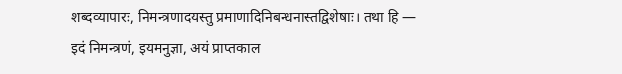शब्दव्यापारः, निमन्त्रणादयस्तु प्रमाणादिनिबन्धनास्तद्विशेषाः। तथा हि — इदं निमन्त्रणं, इयमनुज्ञा, अयं प्राप्तकाल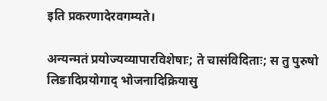इति प्रकरणादेरवगम्यते।

अन्यन्मतं प्रयोज्यव्यापारविशेषाः; ते चासंविदिताः; स तु पुरुषो लिङादिप्रयोगाद् भोजनादिक्रियासु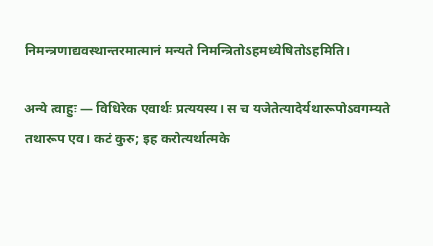निमन्त्रणाद्यवस्थान्तरमात्मानं मन्यते निमन्त्रितोऽहमध्येषितोऽहमिति।

अन्ये त्वाहुः — विधिरेक एवार्थः प्रत्ययस्य। स च यजेतेत्यादेर्यथारूपोऽवगम्यते तथारूप एव। कटं कुरु; इह करोत्यर्थात्मके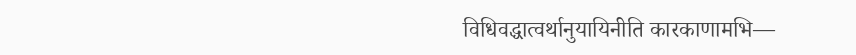विधिवद्धात्वर्थानुयायिनीति कारकाणामभि—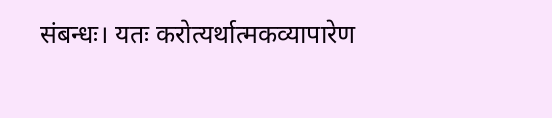संबन्धः। यतः करोत्यर्थात्मकव्यापारेण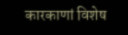कारकाणां विशेष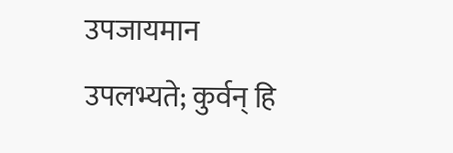उपजायमान उपलभ्यते; कुर्वन् हि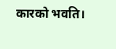कारको भवति।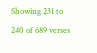Showing 231 to 240 of 689 verses